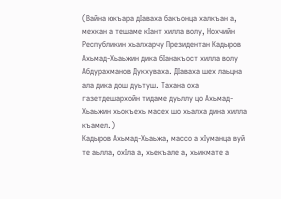(Вайна юкъара дIаваха бакъонца халкъан а, мехкан а тешаме кIант хилла волу, Нохчийн Республикин хьалхарчу Президентан Кадыров Ахьмад-Хьаьжин дика бIанакъост хилла волу Абдурахманов Дукхуваха. ДIаваха шех лаьцна ала дика дош дуьтуш. Тахана оха газетдешархойн тидаме дуьллу цо Ахьмад-Хьаьжин хьокъехь масех шо хьалха дина хилла къамел.)
Кадыров Ахьмад-Хьаьжа, массо а хIуманца вуй те аьлла, охIла а, хьекъале а, хьикмате а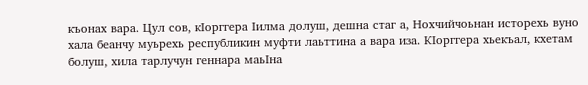къонах вара. Цул сов, кIорггера Iилма долуш, дешна стаг а, Нохчийчоьнан исторехь вуно хала беанчу муьрехь республикин муфти лаьттина а вара иза. КIорггера хьекъал, кхетам болуш, хила тарлучун геннара маьIна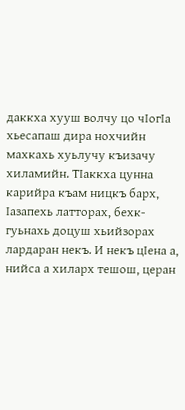даккха хууш волчу цо чIогIа хьесапаш дира нохчийн махкахь хуьлучу къизачу хиламийн. ТIаккха цунна карийра къам ницкъ барх, Iазапехь латторах, бехк-гуьнахь доцуш хьийзорах лардаран некъ. И некъ цIена а, нийса а хиларх тешош, церан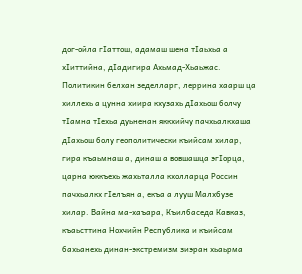дог-ойла гIаттош, адамаш шена тIаьхьа а хIиттийна, дIадигира Ахьмад-Хьаьжас.
Политикин белхан зеделларг, леррина хаарш ца хиллехь а цунна хиира кхузахь дIахьош болчу тIамна тIехьа дуьненан яккхийчу пачхьалкхаша дIахьош болу геополитически къийсам хилар, гира къаьмнаш а, динаш а вовшашца эгIорца, царна юккъехь жахьталла кхолларца Россин пачхьалкх гIелъян а, екъа а лууш Малхбузе хилар. Вайна ма-хаъара, Къилбаседа Кавказ, къаьсттина Нохчийн Республика и къийсам бахьанехь динан-экстремизм зиэран хьаьрма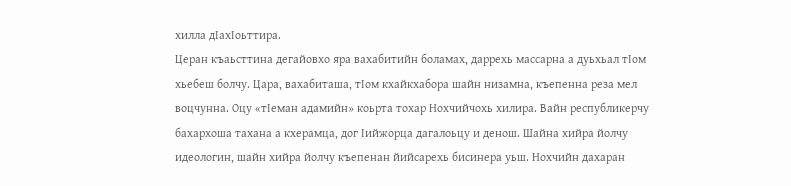хилла дIахIоьттира.
Церан къаьсттина дегайовхо яра вахабитийн боламах, даррехь массарна а дуьхьал тIом хьебеш болчу. Цара, вахабиташа, тIом кхайкхабора шайн низамна, къепенна реза мел воцчунна. Оцу «тIеман адамийн» коьрта тохар Нохчийчохь хилира. Вайн республикерчу бахархоша тахана а кхерамца, дог Iийжорца дагалоьцу и денош. Шайна хийра йолчу идеологин, шайн хийра йолчу къепенан йийсарехь бисинера уьш. Нохчийн дахаран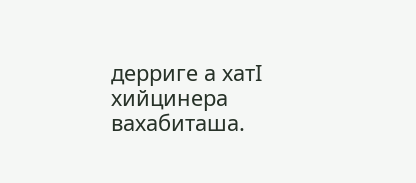дерриге а хатI хийцинера вахабиташа.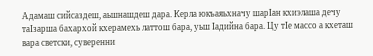Адамаш сийсаздеш, аьшнашдеш дара. Керла юкъаяьхначу шарIан кхиэлаша дечу таIзарша бахархой кхерамехь латтош бара, уьш Iадийна бара. Цу тIе массо а кхеташ вара светски, суверенни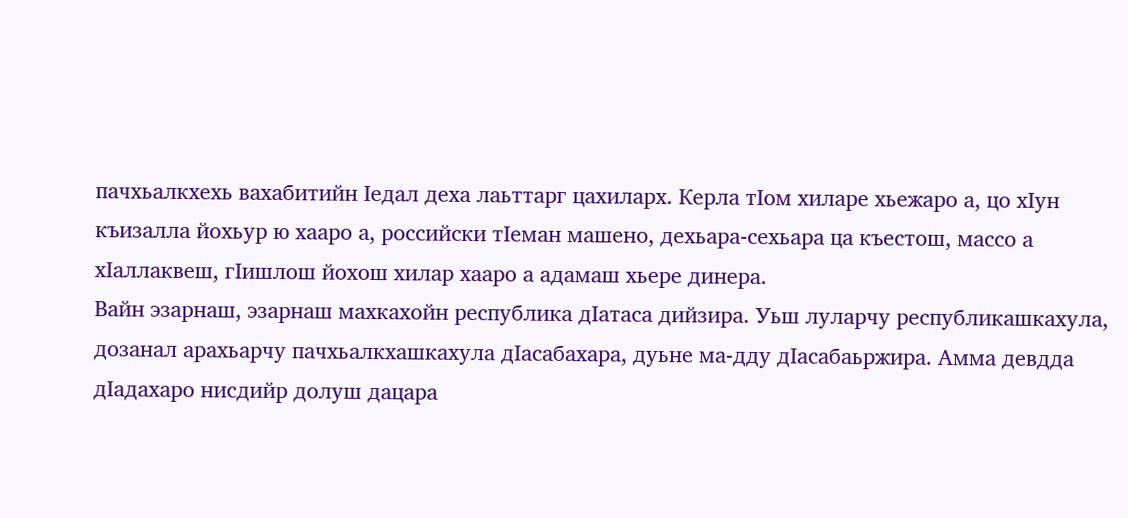пачхьалкхехь вахабитийн Iедал деха лаьттарг цахиларх. Керла тIом хиларе хьежаро а, цо хIун къизалла йохьур ю хааро а, российски тIеман машено, дехьара-сехьара ца къестош, массо а хIаллаквеш, гIишлош йохош хилар хааро а адамаш хьере динера.
Вайн эзарнаш, эзарнаш махкахойн республика дIатаса дийзира. Уьш луларчу республикашкахула, дозанал арахьарчу пачхьалкхашкахула дIасабахара, дуьне ма-дду дIасабаьржира. Амма девдда дIадахаро нисдийр долуш дацара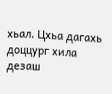хьал. Цхьа дагахь доццург хила дезаш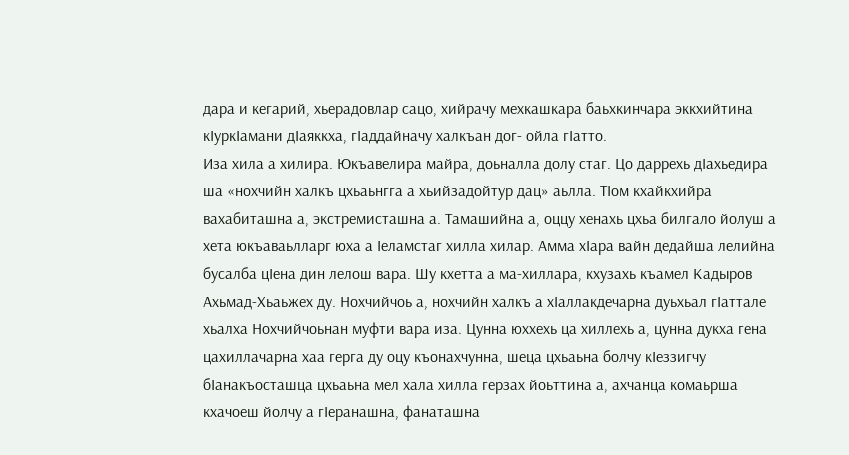дара и кегарий, хьерадовлар сацо, хийрачу мехкашкара баьхкинчара эккхийтина кIуркIамани дIаяккха, гIаддайначу халкъан дог- ойла гIатто.
Иза хила а хилира. Юкъавелира майра, доьналла долу стаг. Цо даррехь дIахьедира ша «нохчийн халкъ цхьаьнгга а хьийзадойтур дац» аьлла. ТIом кхайкхийра вахабиташна а, экстремисташна а. Тамашийна а, оццу хенахь цхьа билгало йолуш а хета юкъаваьлларг юха а Iеламстаг хилла хилар. Амма хIара вайн дедайша лелийна бусалба цIена дин лелош вара. Шу кхетта а ма-хиллара, кхузахь къамел Кадыров Ахьмад-Хьаьжех ду. Нохчийчоь а, нохчийн халкъ а хIаллакдечарна дуьхьал гIаттале хьалха Нохчийчоьнан муфти вара иза. Цунна юххехь ца хиллехь а, цунна дукха гена цахиллачарна хаа герга ду оцу къонахчунна, шеца цхьаьна болчу кIеззигчу бIанакъосташца цхьаьна мел хала хилла герзах йоьттина а, ахчанца комаьрша кхачоеш йолчу а гIеранашна, фанаташна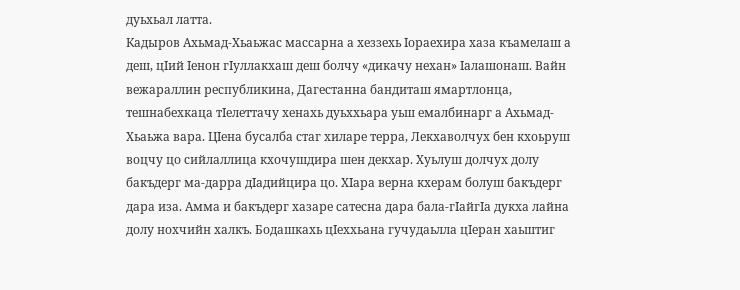дуьхьал латта.
Кадыров Ахьмад-Хьаьжас массарна а хеззехь Iораехира хаза къамелаш а деш, цIий Iенон гIуллакхаш деш болчу «дикачу нехан» Iалашонаш. Вайн вежараллин республикина, Дагестанна бандиташ ямартлонца, тешнабехкаца тIелеттачу хенахь дуьххьара уьш емалбинарг а Ахьмад-Хьаьжа вара. ЦIена бусалба стаг хиларе терра, Лекхаволчух бен кхоьруш воцчу цо сийлаллица кхочушдира шен декхар. Хуьлуш долчух долу бакъдерг ма-дарра дIадийцира цо. ХIара верна кхерам болуш бакъдерг дара иза. Амма и бакъдерг хазаре сатесна дара бала-гIайгIа дукха лайна долу нохчийн халкъ. Бодашкахь цIеххьана гучудаьлла цIеран хаьштиг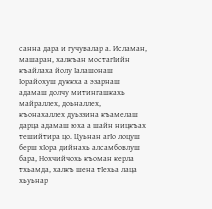санна дара и гучувалар а. Исламан, машаран, халкъан мостагIийн къайлаха йолу Iалашонаш Iорайохуш дуккха а эзарнаш адамаш долчу митингашкахь майраллех, доьналлех, къонахаллех дуьззина къамелаш дарца адамаш юха а шайн ницкъах тешийтира цо. Цуьнан агIо лоцуш берш хIора дийнахь алсамбовлуш бара, Нохчийчохь къоман керла тхьамда, халкъ шена тIехьа лаца хьуьнар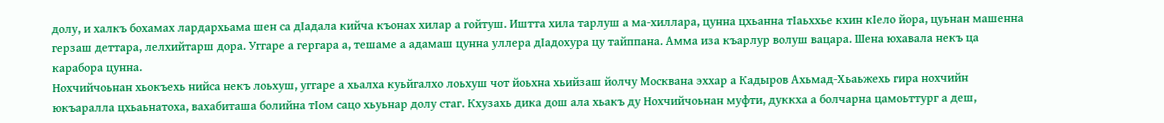долу, и халкъ бохамах лардархьама шен са дIадала кийча къонах хилар а гойтуш. Иштта хила тарлуш а ма-хиллара, цунна цхьанна тIаьххье кхин кIело йора, цуьнан машенна герзаш деттара, лелхийтарш дора. Уггаре а гергара а, тешаме а адамаш цунна уллера дIадохура цу тайппана. Амма иза къарлур волуш вацара. Шена юхавала некъ ца карабора цунна.
Нохчийчоьнан хьокъехь нийса некъ лоьхуш, уггаре а хьалха куьйгалхо лоьхуш чот йоьхна хьийзаш йолчу Москвана эххар а Кадыров Ахьмад-Хьаьжехь гира нохчийн юкъаралла цхьаьнатоха, вахабиташа болийна тIом сацо хьуьнар долу стаг. Кхузахь дика дош ала хьакъ ду Нохчийчоьнан муфти, дуккха а болчарна цамоьттург а деш,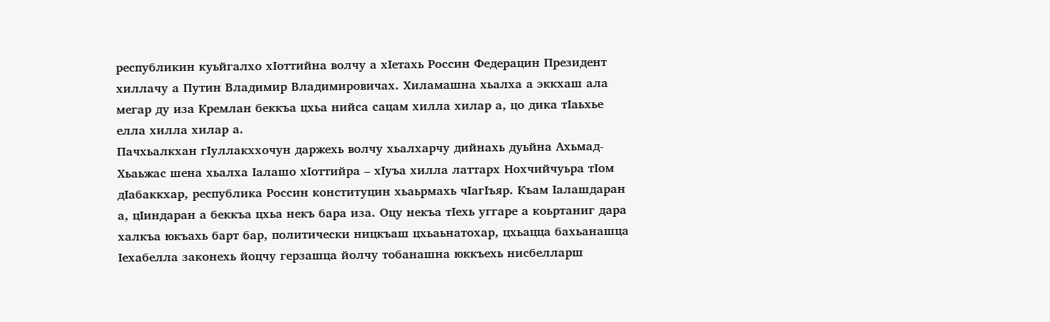республикин куьйгалхо хIоттийна волчу а хIетахь Россин Федерацин Президент хиллачу а Путин Владимир Владимировичах. Хиламашна хьалха а эккхаш ала мегар ду иза Кремлан беккъа цхьа нийса сацам хилла хилар а, цо дика тIаьхье елла хилла хилар а.
Пачхьалкхан гIуллакххочун даржехь волчу хьалхарчу дийнахь дуьйна Ахьмад-Хьаьжас шена хьалха Iалашо хIоттийра – хIуъа хилла латтарх Нохчийчуьра тIом дIабаккхар, республика Россин конституцин хьаьрмахь чIагIъяр. Къам Iалашдаран а, цIиндаран а беккъа цхьа некъ бара иза. Оцу некъа тIехь уггаре а коьртаниг дара халкъа юкъахь барт бар, политически ницкъаш цхьаьнатохар, цхьацца бахьанашца Iехабелла законехь йоцчу герзашца йолчу тобанашна юккъехь нисбелларш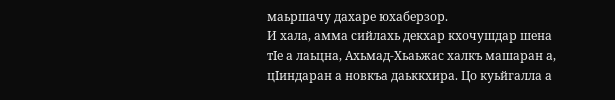маьршачу дахаре юхаберзор.
И хала, амма сийлахь декхар кхочушдар шена тIе а лаьцна, Ахьмад-Хьаьжас халкъ машаран а, цIиндаран а новкъа даьккхира. Цо куьйгалла а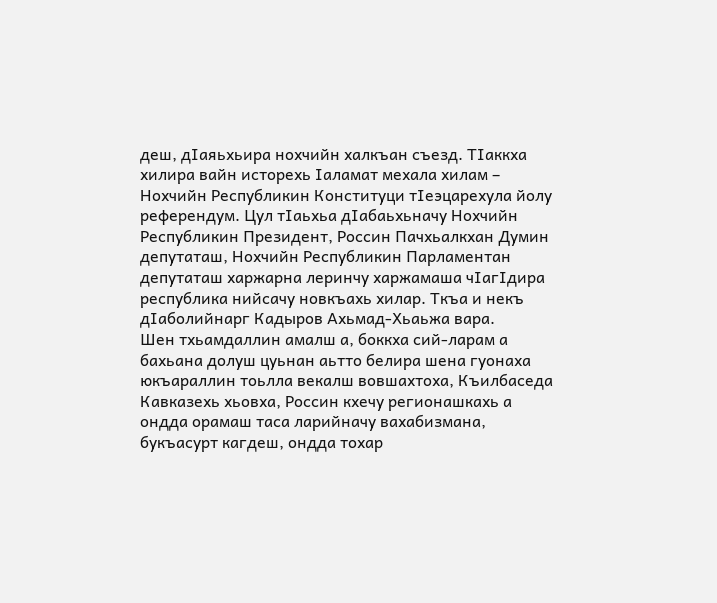деш, дIаяьхьира нохчийн халкъан съезд. ТIаккха хилира вайн исторехь Iаламат мехала хилам – Нохчийн Республикин Конституци тIеэцарехула йолу референдум. Цул тIаьхьа дIабаьхьначу Нохчийн Республикин Президент, Россин Пачхьалкхан Думин депутаташ, Нохчийн Республикин Парламентан депутаташ харжарна леринчу харжамаша чIагIдира республика нийсачу новкъахь хилар. Ткъа и некъ дIаболийнарг Кадыров Ахьмад-Хьаьжа вара.
Шен тхьамдаллин амалш а, боккха сий-ларам а бахьана долуш цуьнан аьтто белира шена гуонаха юкъараллин тоьлла векалш вовшахтоха, Къилбаседа Кавказехь хьовха, Россин кхечу регионашкахь а ондда орамаш таса ларийначу вахабизмана, букъасурт кагдеш, ондда тохар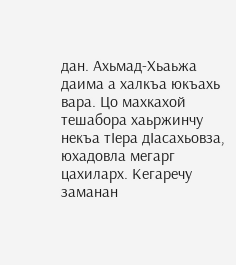дан. Ахьмад-Хьаьжа даима а халкъа юкъахь вара. Цо махкахой тешабора хаьржинчу некъа тIера дIасахьовза, юхадовла мегарг цахиларх. Кегаречу заманан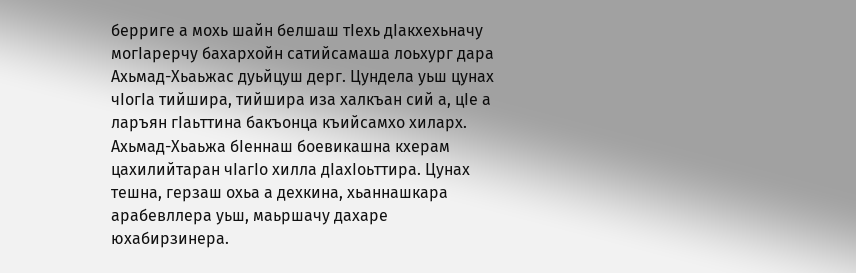берриге а мохь шайн белшаш тIехь дIакхехьначу могIарерчу бахархойн сатийсамаша лоьхург дара Ахьмад-Хьаьжас дуьйцуш дерг. Цундела уьш цунах чIогIа тийшира, тийшира иза халкъан сий а, цIе а ларъян гIаьттина бакъонца къийсамхо хиларх.
Ахьмад-Хьаьжа бIеннаш боевикашна кхерам цахилийтаран чIагIо хилла дIахIоьттира. Цунах тешна, герзаш охьа а дехкина, хьаннашкара арабевллера уьш, маьршачу дахаре юхабирзинера.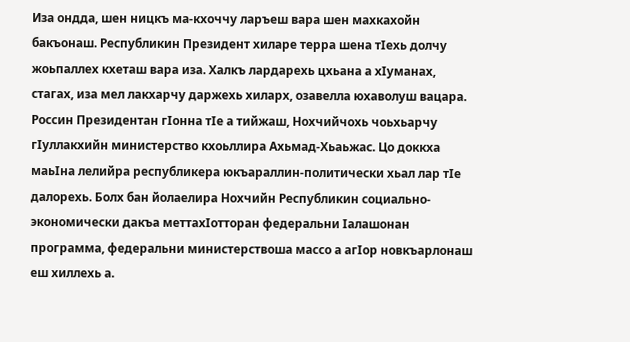Иза ондда, шен ницкъ ма-кхоччу ларъеш вара шен махкахойн бакъонаш. Республикин Президент хиларе терра шена тIехь долчу жоьпаллех кхеташ вара иза. Халкъ лардарехь цхьана а хIуманах, стагах, иза мел лакхарчу даржехь хиларх, озавелла юхаволуш вацара.
Россин Президентан гIонна тIе а тийжаш, Нохчийчохь чоьхьарчу гIуллакхийн министерство кхоьллира Ахьмад-Хьаьжас. Цо доккха маьIна лелийра республикера юкъараллин-политически хьал лар тIе далорехь. Болх бан йолаелира Нохчийн Республикин социально-экономически дакъа меттахIотторан федеральни Iалашонан программа, федеральни министерствоша массо а агIор новкъарлонаш еш хиллехь а.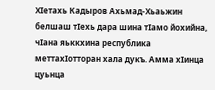ХIетахь Кадыров Ахьмад-Хьаьжин белшаш тIехь дара шина тIамо йохийна, чIана яьккхина республика меттахIотторан хала дукъ. Амма хIинца цуьнца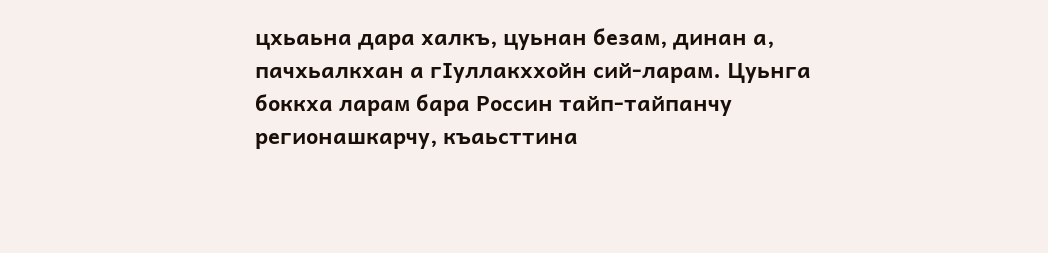цхьаьна дара халкъ, цуьнан безам, динан а, пачхьалкхан а гIуллакххойн сий-ларам. Цуьнга боккха ларам бара Россин тайп-тайпанчу регионашкарчу, къаьсттина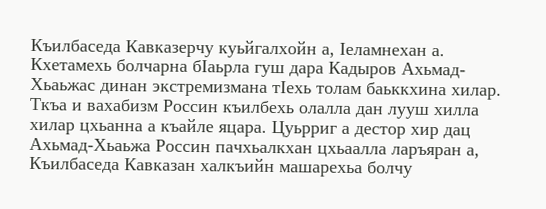Къилбаседа Кавказерчу куьйгалхойн а, Iеламнехан а. Кхетамехь болчарна бIаьрла гуш дара Кадыров Ахьмад-Хьаьжас динан экстремизмана тIехь толам баьккхина хилар.
Ткъа и вахабизм Россин къилбехь олалла дан лууш хилла хилар цхьанна а къайле яцара. Цуьрриг а дестор хир дац Ахьмад-Хьаьжа Россин пачхьалкхан цхьаалла ларъяран а, Къилбаседа Кавказан халкъийн машарехьа болчу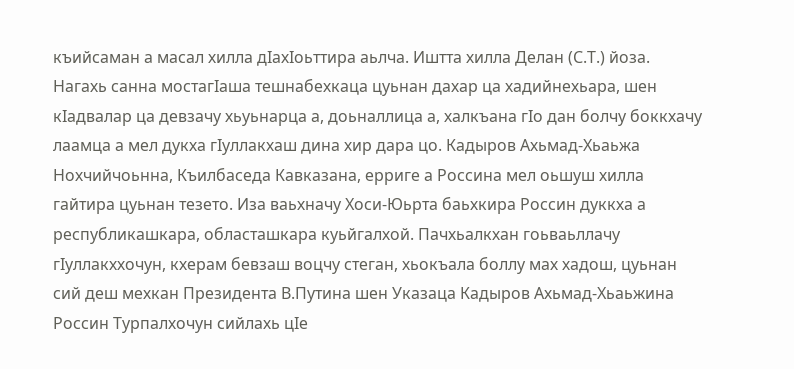къийсаман а масал хилла дIахIоьттира аьлча. Иштта хилла Делан (С.Т.) йоза.
Нагахь санна мостагIаша тешнабехкаца цуьнан дахар ца хадийнехьара, шен кIадвалар ца девзачу хьуьнарца а, доьналлица а, халкъана гIо дан болчу боккхачу лаамца а мел дукха гIуллакхаш дина хир дара цо. Кадыров Ахьмад-Хьаьжа Нохчийчоьнна, Къилбаседа Кавказана, ерриге а Россина мел оьшуш хилла гайтира цуьнан тезето. Иза ваьхначу Хоси-Юьрта баьхкира Россин дуккха а республикашкара, областашкара куьйгалхой. Пачхьалкхан гоьваьллачу гIуллакххочун, кхерам бевзаш воцчу стеган, хьокъала боллу мах хадош, цуьнан сий деш мехкан Президента В.Путина шен Указаца Кадыров Ахьмад-Хьаьжина Россин Турпалхочун сийлахь цIе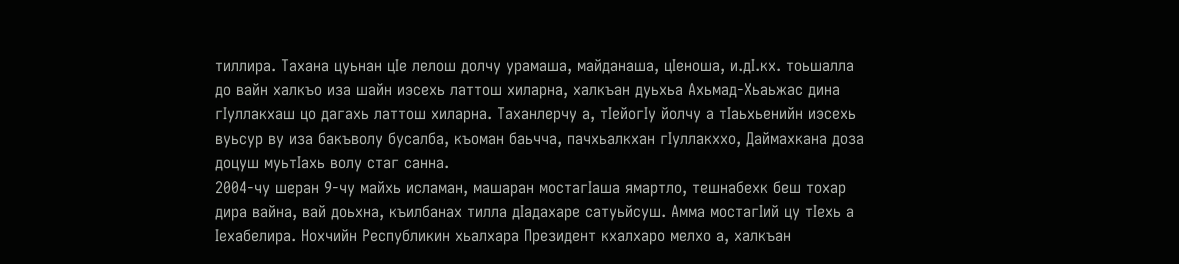тиллира. Тахана цуьнан цIе лелош долчу урамаша, майданаша, цIеноша, и.дI.кх. тоьшалла до вайн халкъо иза шайн иэсехь латтош хиларна, халкъан дуьхьа Ахьмад-Хьаьжас дина гIуллакхаш цо дагахь латтош хиларна. Таханлерчу а, тIейогIу йолчу а тIаьхьенийн иэсехь вуьсур ву иза бакъволу бусалба, къоман баьчча, пачхьалкхан гIуллакххо, Даймахкана доза доцуш муьтIахь волу стаг санна.
2004-чу шеран 9-чу майхь исламан, машаран мостагIаша ямартло, тешнабехк беш тохар дира вайна, вай доьхна, къилбанах тилла дIадахаре сатуьйсуш. Амма мостагIий цу тIехь а Iехабелира. Нохчийн Республикин хьалхара Президент кхалхаро мелхо а, халкъан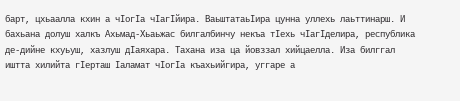барт, цхьаалла кхин а чIогIа чIагIйира. ВаьштатаьIира цунна уллехь лаьттинарш. И бахьана долуш халкъ Ахьмад-Хьаьжас билгалбинчу некъа тIехь чIагIделира, республика де-дийне кхуьуш, хазлуш дIаяхара. Тахана иза ца йовззал хийцаелла. Иза билггал иштта хилийта гIерташ Iаламат чIогIа къахьийгира, уггаре а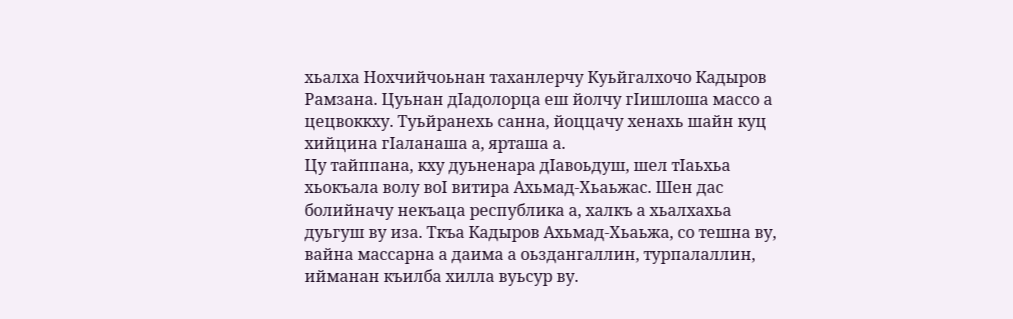хьалха Нохчийчоьнан таханлерчу Куьйгалхочо Кадыров Рамзана. Цуьнан дIадолорца еш йолчу гIишлоша массо а цецвоккху. Туьйранехь санна, йоццачу хенахь шайн куц хийцина гIаланаша а, ярташа а.
Цу тайппана, кху дуьненара дIавоьдуш, шел тIаьхьа хьокъала волу воI витира Ахьмад-Хьаьжас. Шен дас болийначу некъаца республика а, халкъ а хьалхахьа дуьгуш ву иза. Ткъа Кадыров Ахьмад-Хьаьжа, со тешна ву, вайна массарна а даима а оьздангаллин, турпалаллин, ийманан къилба хилла вуьсур ву.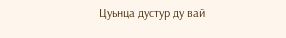Цуьнца дустур ду вай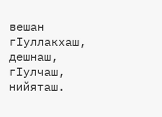вешан гIуллакхаш, дешнаш, гIулчаш, нийяташ.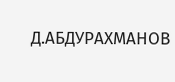Д.АБДУРАХМАНОВ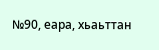№90, еара, хьаьттан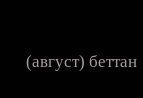(август) беттан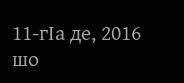11-гIа де, 2016 шо